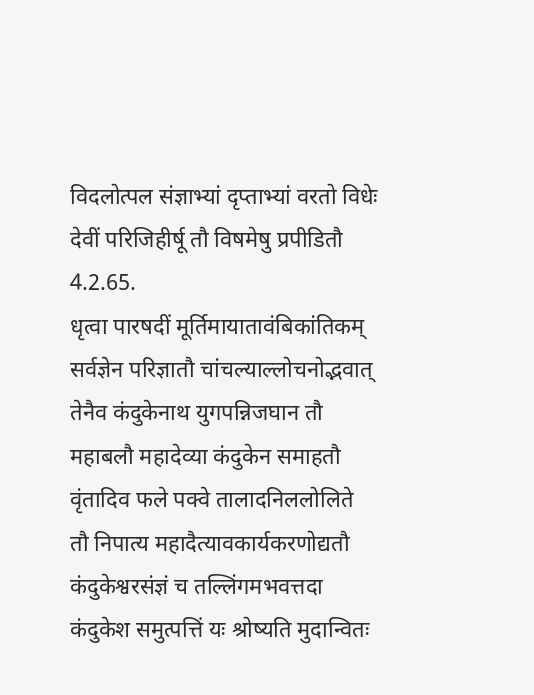विदलोत्पल संज्ञाभ्यां दृप्ताभ्यां वरतो विधेः
देवीं परिजिहीर्षू तौ विषमेषु प्रपीडितौ 4.2.65.
धृत्वा पारषदीं मूर्तिमायातावंबिकांतिकम्
सर्वज्ञेन परिज्ञातौ चांचल्याल्लोचनोद्भवात्
तेनैव कंदुकेनाथ युगपन्निजघान तौ
महाबलौ महादेव्या कंदुकेन समाहतौ
वृंतादिव फले पक्वे तालादनिललोलिते
तौ निपात्य महादैत्यावकार्यकरणोद्यतौ
कंदुकेश्वरसंज्ञं च तल्लिंगमभवत्तदा
कंदुकेश समुत्पत्तिं यः श्रोष्यति मुदान्वितः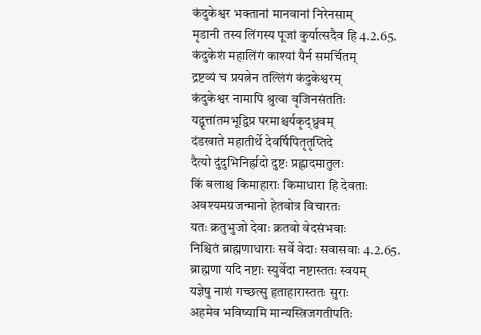कंदुकेश्वर भक्तानां मानवानां निरेनसाम्
मृडानी तस्य लिंगस्य पूजां कुर्यात्सदैव हि 4.2.65.
कंदुकेशं महालिंगं काश्यां यैर्न समर्चितम्
द्रष्टव्यं च प्रयत्नेन तल्लिंगं कंदुकेश्वरम्
कंदुकेश्वर नामापि श्रुत्वा वृजिनसंततिः
यद्वृत्तांतमभूद्विप्र परमाश्चर्यकृद्ध्रुवम्
दंडखाते महातीर्थे देवर्षिपितृतृप्तिदे
दैत्यो दुंदुभिनिर्ह्रादो दुष्टः प्रह्लादमातुलः
किं बलाश्च किमाहाराः किमाधारा हि देवताः
अवश्यमग्रजन्मानो हेतवोत्र विचारतः
यतः क्रतुभुजो देवाः क्रतवो वेदसंभवाः
निश्चितं ब्राह्मणाधाराः सर्वे वेदाः सवासवाः 4.2.65.
ब्राह्मणा यदि नष्टाः स्युर्वेदा नष्टास्ततः स्वयम्
यज्ञेषु नाशं गच्छत्सु हृताहारास्ततः सुराः
अहमेव भविष्यामि मान्यस्त्रिजगतीपतिः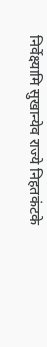निर्वेक्ष्यामि सुखान्येव राज्ये निहतकंटके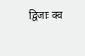द्विजाः क्व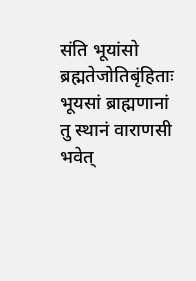संति भूयांसो ब्रह्मतेजोतिबृंहिताः
भूयसां ब्राह्मणानां तु स्थानं वाराणसी भवेत्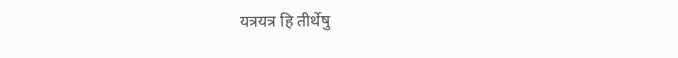यत्रयत्र हि तीर्थेषु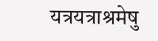यत्रयत्राश्रमेषु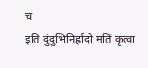च
इति दुंदुभिनिर्ह्रादो मतिं कृत्वा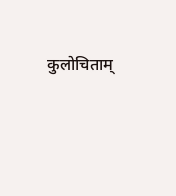कुलोचिताम्